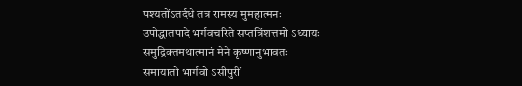पश्यतोंऽतर्दधे तत्र रामस्य मुमहात्मनः
उपोद्धातपादे भर्गवचरिते सप्तत्रिंशत्तमो ऽध्यायः
समुद्रिक्तमथात्मानं मेने कृष्णानुभावतः
समायातो भार्गवो ऽसीपुरीं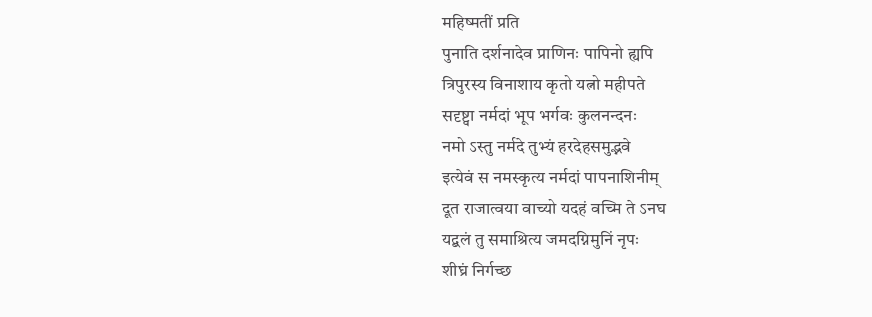महिष्मतीं प्रति
पुनाति दर्शनादेव प्राणिनः पापिनो ह्यपि
त्रिपुरस्य विनाशाय कृतो यत्नो महीपते
सदृष्ट्वा नर्मदां भूप भर्गवः कुलनन्दनः
नमो ऽस्तु नर्मदे तुभ्यं हरदेहसमुद्भवे
इत्येवं स नमस्कृत्य नर्मदां पापनाशिनीम्
दूत राजात्वया वाच्यो यदहं वच्मि ते ऽनघ
यद्बलं तु समाश्रित्य जमदग्निमुनिं नृपः
शीघ्रं निर्गच्छ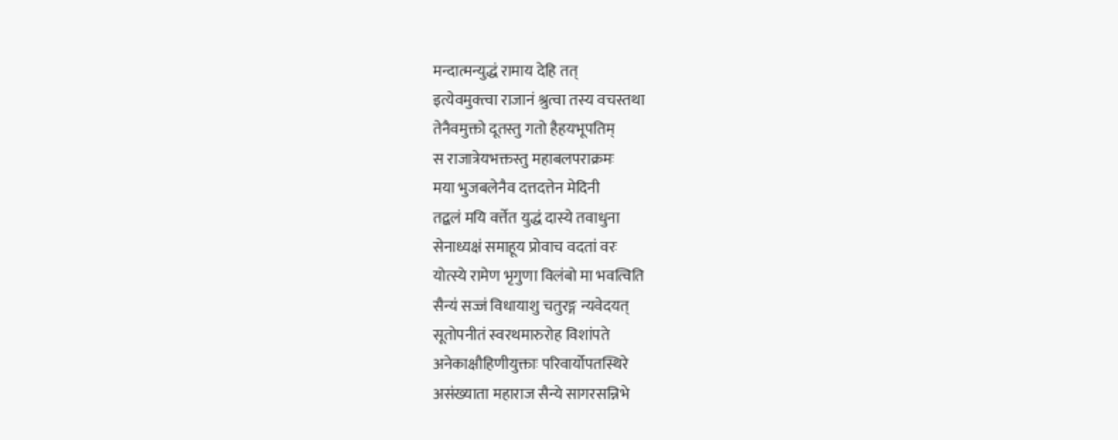मन्दात्मन्युद्धं रामाय देहि तत्
इत्येवमुक्त्वा राजानं श्रुत्वा तस्य वचस्तथा
तेनैवमुक्तो दूतस्तु गतो हैहयभूपतिम्
स राजात्रेयभक्तस्तु महाबलपराक्रमः
मया भुजबलेनैव दत्तदत्तेन मेदिनी
तद्बलं मयि वर्त्तेत युद्धं दास्ये तवाधुना
सेनाध्यक्षं समाहूय प्रोवाच वदतां वरः
योत्स्ये रामेण भृगुणा विलंबो मा भवत्विति
सैन्यं सज्जं विधायाशु चतुरङ्ग न्यवेदयत्
सूतोपनीतं स्वरथमारुरोह विशांपते
अनेकाक्षौहिणीयुक्ताः परिवार्योपतस्थिरे
असंख्याता महाराज सैन्ये सागरसन्निभे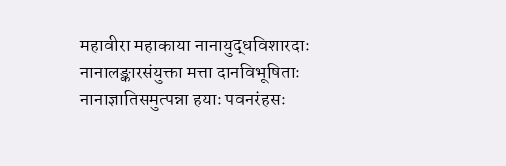महावीरा महाकाया नानायुद्धविशारदाः
नानालङ्कारसंयुक्ता मत्ता दानविभूषिताः
नानाज्ञातिसमुत्पन्ना हयाः पवनरंहसः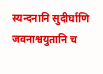स्यन्दनानि सुदीर्घाणि जवनाश्वयुतानि च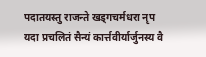पदातयस्तु राजन्ते खड्गचर्मधरा नृप
यदा प्रचलितं सैन्यं कार्त्तवीर्यार्जुनस्य वै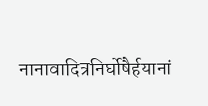नानावादित्रनिर्घोषैर्हयानां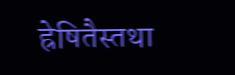ह्रेषितैस्तथा